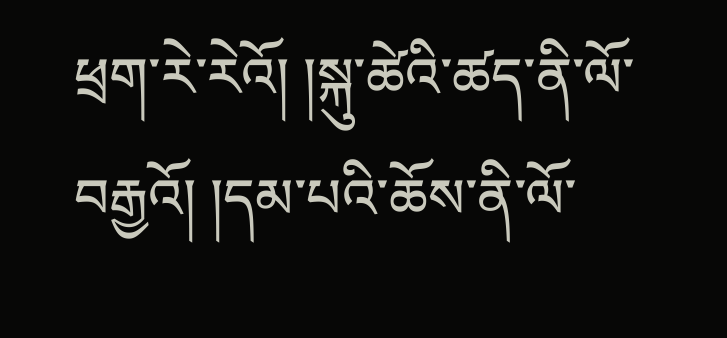ཕྲག་རེ་རེའོ། །སྐུ་ཚེའི་ཚད་ནི་ལོ་བརྒྱའོ། །དམ་པའི་ཆོས་ནི་ལོ་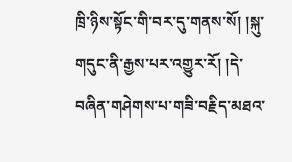ཁྲི་ཉིས་སྟོང་གི་བར་དུ་གནས་སོ། །སྐུ་གདུང་ནི་རྒྱས་པར་འགྱུར་རོ། །དེ་བཞིན་གཤེགས་པ་གཟི་བརྗིད་མཐའ་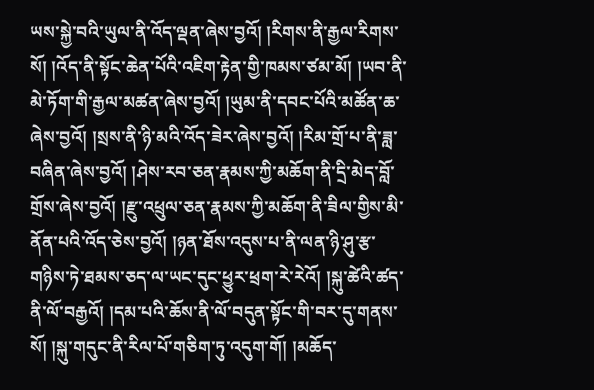ཡས་སྐྱེ་བའི་ཡུལ་ནི་འོད་ལྡན་ཞེས་བྱའོ། །རིགས་ནི་རྒྱལ་རིགས་སོ། །འོད་ནི་སྟོང་ཆེན་པོའི་འཇིག་རྟེན་གྱི་ཁམས་ཙམ་མོ། །ཡབ་ནི་མེ་ཏོག་གི་རྒྱལ་མཚན་ཞེས་བྱའོ། །ཡུམ་ནི་དབང་པོའི་མཚོན་ཆ་ཞེས་བྱའོ། །སྲས་ནི་ཉི་མའི་འོད་ཟེར་ཞེས་བྱའོ། །རིམ་གྲོ་པ་ནི་ཟླ་བཞིན་ཞེས་བྱའོ། །ཤེས་རབ་ཅན་རྣམས་ཀྱི་མཆོག་ནི་དྲི་མེད་བློ་གྲོས་ཞེས་བྱའོ། །རྫུ་འཕྲུལ་ཅན་རྣམས་ཀྱི་མཆོག་ནི་ཟིལ་གྱིས་མི་ནོན་པའི་འོད་ཅེས་བྱའོ། །ཉན་ཐོས་འདུས་པ་ནི་ལན་ཉི་ཤུ་རྩ་གཉིས་ཏེ་ཐམས་ཅད་ལ་ཡང་དུང་ཕྱུར་ཕྲག་རེ་རེའོ། །སྐུ་ཚེའི་ཚད་ནི་ལོ་བརྒྱའོ། །དམ་པའི་ཆོས་ནི་ལོ་བདུན་སྟོང་གི་བར་དུ་གནས་སོ། །སྐུ་གདུང་ནི་རིལ་པོ་གཅིག་ཏུ་འདུག་གོ། །མཆོད་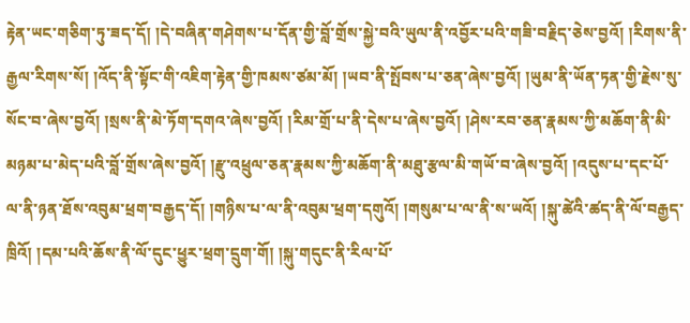རྟེན་ཡང་གཅིག་ཏུ་ཟད་དོ། །དེ་བཞིན་གཤེགས་པ་དོན་གྱི་བློ་གྲོས་སྐྱེ་བའི་ཡུལ་ནི་འབྱོར་པའི་གཟི་བརྗིད་ཅེས་བྱའོ། །རིགས་ནི་རྒྱལ་རིགས་སོ། །འོད་ནི་སྟོང་གི་འཇིག་རྟེན་གྱི་ཁམས་ཙམ་མོ། །ཡབ་ནི་སྤོབས་པ་ཅན་ཞེས་བྱའོ། །ཡུམ་ནི་ཡོན་ཏན་གྱི་རྗེས་སུ་སོང་བ་ཞེས་བྱའོ། །སྲས་ནི་མེ་ཏོག་དགའ་ཞེས་བྱའོ། །རིམ་གྲོ་པ་ནི་དེས་པ་ཞེས་བྱའོ། །ཤེས་རབ་ཅན་རྣམས་ཀྱི་མཆོག་ནི་མི་མཉམ་པ་མེད་པའི་བློ་གྲོས་ཞེས་བྱའོ། །རྫུ་འཕྲུལ་ཅན་རྣམས་ཀྱི་མཆོག་ནི་མཐུ་རྩལ་མི་གཡོ་བ་ཞེས་བྱའོ། །འདུས་པ་དང་པོ་ལ་ནི་ཉན་ཐོས་འབུམ་ཕྲག་བརྒྱད་དོ། །གཉིས་པ་ལ་ནི་འབུམ་ཕྲག་དགུའོ། །གསུམ་པ་ལ་ནི་ས་ཡའོ། །སྐུ་ཚེའི་ཚད་ནི་ལོ་བརྒྱད་ཁྲིའོ། །དམ་པའི་ཆོས་ནི་ལོ་དུང་ཕྱུར་ཕྲག་དྲུག་གོ། །སྐུ་གདུང་ནི་རིལ་པོ་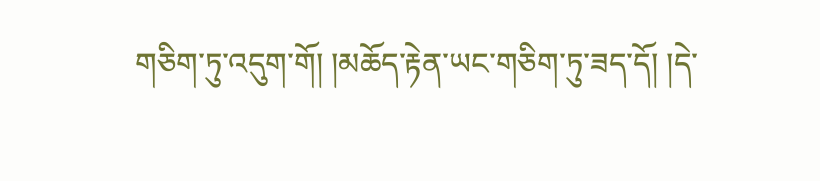གཅིག་ཏུ་འདུག་གོ། །མཆོད་རྟེན་ཡང་གཅིག་ཏུ་ཟད་དོ། །དེ་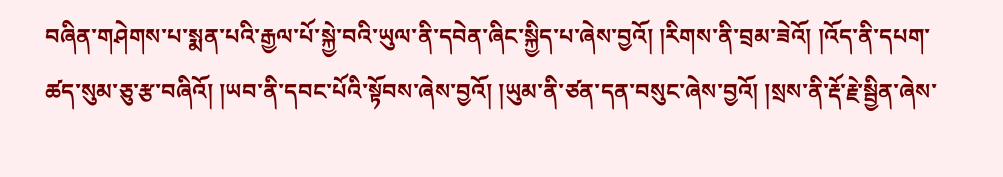བཞིན་གཤེགས་པ་སྨན་པའི་རྒྱལ་པོ་སྐྱེ་བའི་ཡུལ་ནི་དབེན་ཞིང་སྐྱིད་པ་ཞེས་བྱའོ། །རིགས་ནི་བྲམ་ཟེའོ། །འོད་ནི་དཔག་ཚད་སུམ་ཅུ་རྩ་བཞིའོ། །ཡབ་ནི་དབང་པོའི་སྟོབས་ཞེས་བྱའོ། །ཡུམ་ནི་ཙན་དན་བསུང་ཞེས་བྱའོ། །སྲས་ནི་རྡོ་རྗེ་སྦྱིན་ཞེས་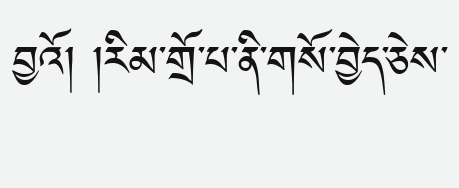བྱའོ། །རིམ་གྲོ་པ་ནི་གསོ་བྱེད་ཅེས་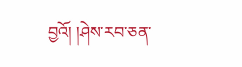བྱའོ། །ཤེས་རབ་ཅན་